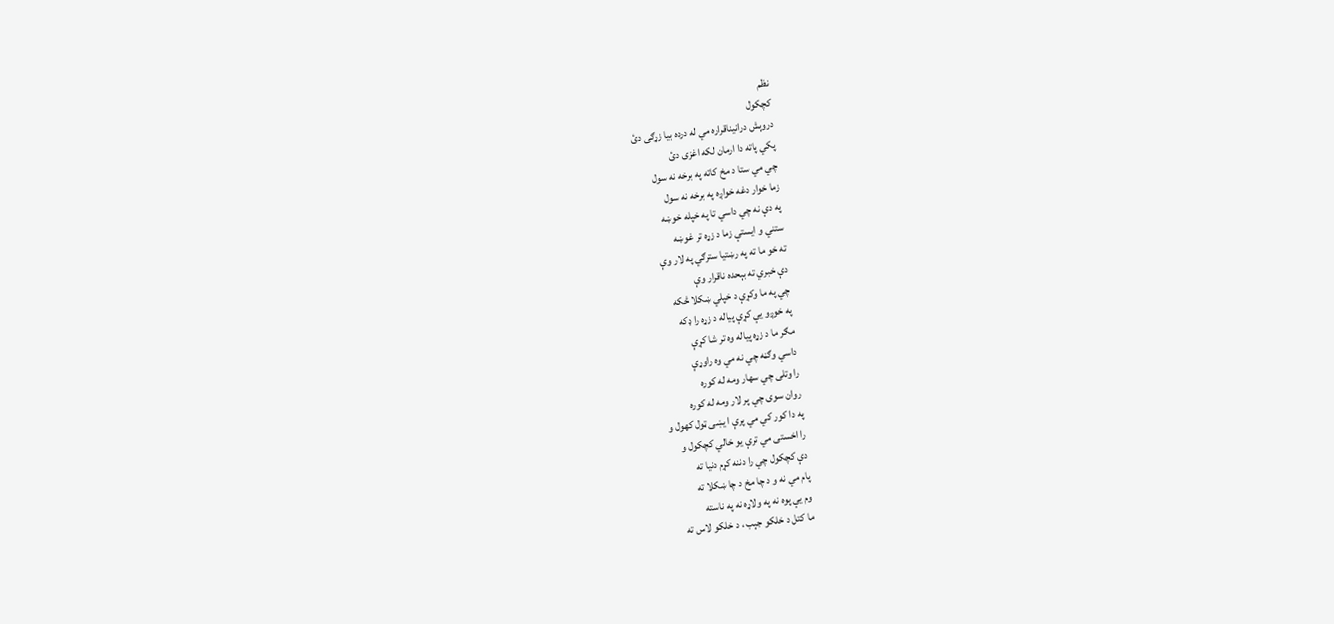نظم
کچکول
دروېش درانیناقراره مي له درده بيا زړګى دئ
پکي پاته دا ارمان لکه اغزى دئ
چي مي ستا د مخ کاته په برخه نه سول
زما خوار دغه خواږه په برخه نه سول
په دې نه چي داسي تا په خپله خوښه
ستني و ايستې زما د زړه تر غوښه
ته خو ما ته په رښتيا سترګي په لار وې
دې خبري ته بېحده ناقرار وې
چي په ما وکړې د خپلي ښکلا څکه
په خوږو يې کړې پياله د زړه را ډکه
مګر ما د زړه پياله وه تر شا کړې
داسي وګڼه چي نه مي وه راوړې
را وتلى چي سهار ومه له کوره
روان سوى چي پر لار ومه له کوره
په دا کور کي مي پرې ا يښى ټول کهول و
را اخستى مي ترې يو خالي کچکول و
دې کچکول چي را دننه کړم دنيا ته
پام مي نه و د چا مخ د چا ښکلا ته
وم يې پوه نه په ولاړه نه په ناسته
ما کتل د خلکو جېب ، د خلکو لاس ته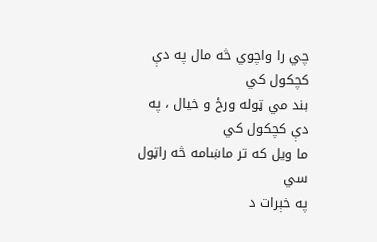چي را واچوي څه مال په دې کچکول کي
بند مي ټوله ورځ و خيال ، په دې کچکول کي
ما ويل که تر ماښامه څه راټول سي
په خېرات د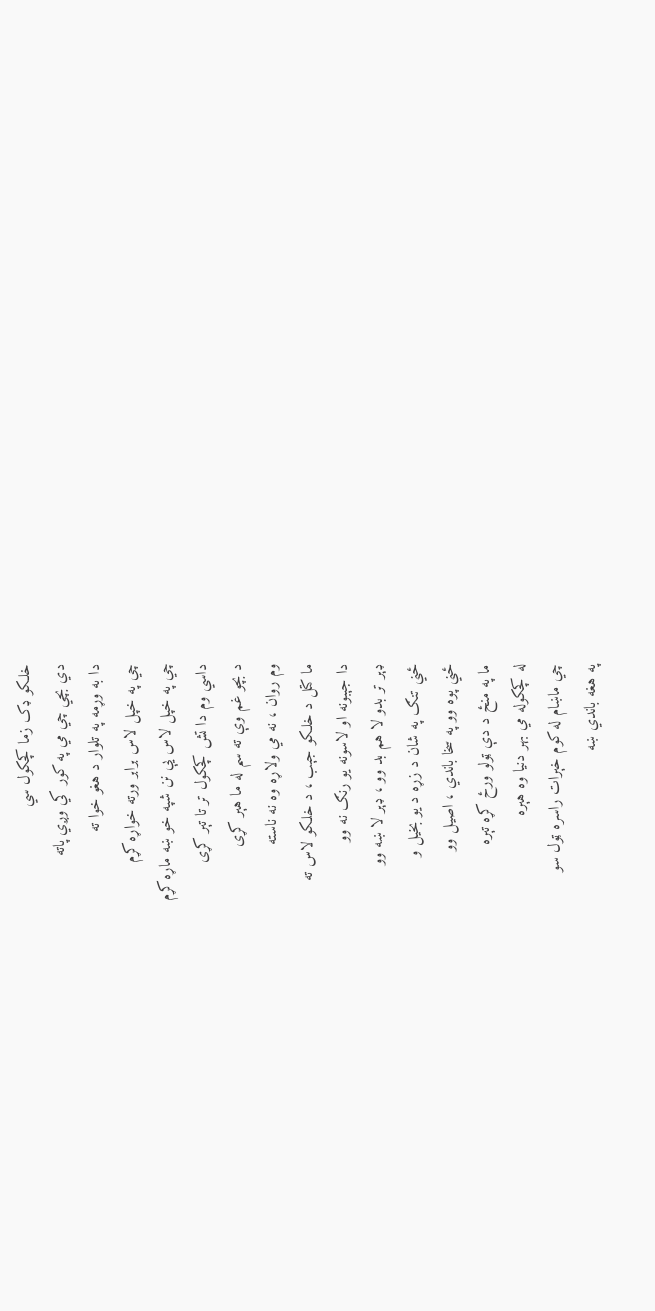خلکو ډک زما کچکول سي
دي بچي چي مي په کور کي وږي پاته
دا به وړمه په تلوار د هغو خوا ته
چي په خپل لاس برابر ورته خواړه کړم
چي په خپل لاس يې نن شپه خو ښه ماړه کړم
داسي وم دا تش کچکول تر تا تېر کړى
د بچو غم وې ته سم له ما هېر کړى
وم روان ، نه مي ولاړه وه نه ناسته
ما کتل د خلکو جېب ، د خلکو لاس ته
دا جېبونه او لاسونه يو رنګ نه وو
ډېر تر بدو لا هم بد وو ، ډېر لا ښه وو
ځني تنګ په شان د زړه د يو بخيل و
ځني پوه وو په سخا باندي ، اصيل وو
ما په منځ د دې ټولو ورځ کړه تېره
له کچکوله مي بهر دنيا وه هېره
چي ماښام له کوم خېرات راسره ټول سو
په هغه باندي ښه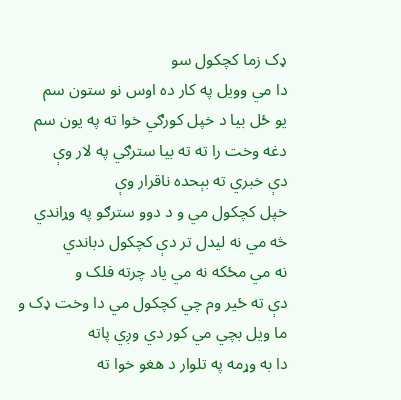ډک زما کچکول سو
دا مي وويل په کار ده اوس نو ستون سم
يو ځل بيا د خپل کورګي خوا ته په يون سم
دغه وخت را ته ته بيا سترګي په لار وې
دې خبري ته بېحده ناقرار وې
خپل کچکول مي و د دوو سترګو په وړاندي
څه مي نه ليدل تر دې کچکول دباندي
نه مي مځکه نه مي ياد چرته فلک و
دې ته ځير وم چي کچکول مي دا وخت ډک و
ما ويل بچي مي کور دي وږي پاته
دا به وړمه په تلوار د هغو خوا ته